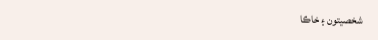شخصيتون ۽ خاڪا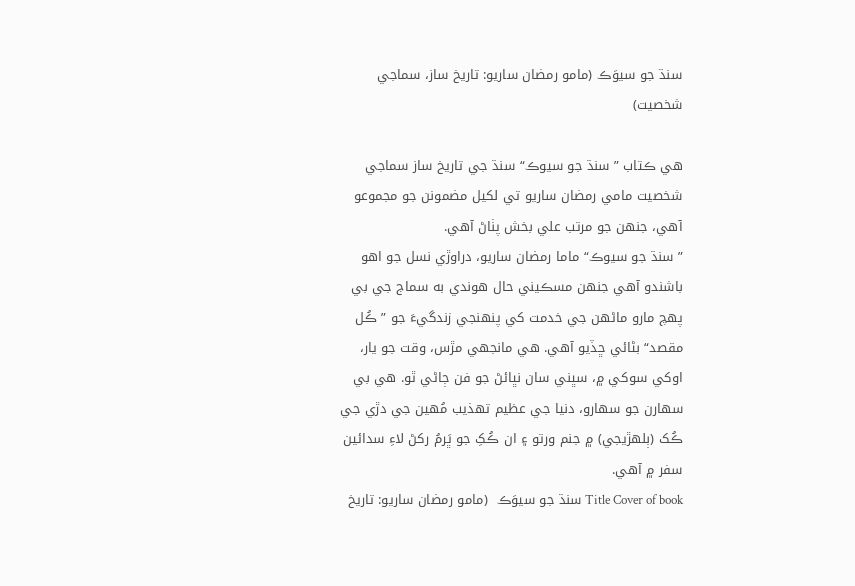سنڌ جو سيوَڪ (مامو رمضان ساريو: تاريخ ساز، سماجي شخصيت)

هي ڪتاب ”سنڌ جو سيوڪ“ سنڌ جي تاريخ ساز سماجي شخصيت مامي رمضان ساريو تي لکيل مضمونن جو مجموعو آهي، جنهن جو مرتب علي بخش پٺاڻ آهي.
”سنڌ جو سيوڪ“ ماما رمضان ساريو، دراوڙي نسل جو اهو باشندو آهي جنھن مسڪيني حال هوندي به سماج جي بي پھچ مارو ماڻهن جي خدمت کي پنھنجي زندگيءَ جو ”ڪُل مقصد“ بڻائي ڇڏيو آهي. هي مانجهي مڙس، وقت جو يار، اوکي سوکي ۾، سڀني سان نڀائڻ جو فن ڄاڻي ٿو. هي بي سھارن جو سھارو، دنيا جي عظيم تھذيب مُھين جي دڙي جي ڪُک (ٻلهڙيجي) ۾ جنم ورتو ۽ ان ڪُکِ جو ڀَرمُ رکڻ لاءِ سدائين سفر ۾ آهي.
Title Cover of book سنڌ جو سيوَڪ  (مامو رمضان ساريو: تاريخ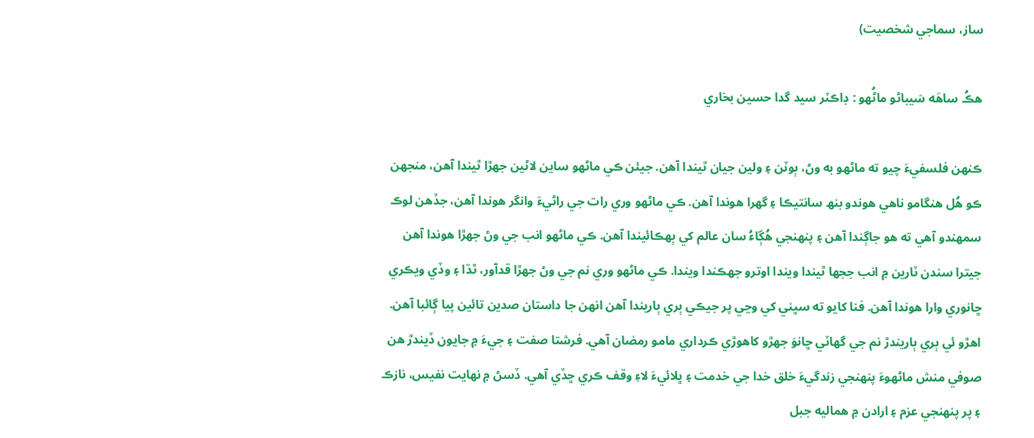ساز، سماجي شخصيت)

هڪُ ساھَه سَيباڻو ماڻُهو : ڊاڪٽر سيد گدا حسين بخاري

ڪنھن فلسفيءَ چيو ته ماڻهو به وڻ، ٻوٽن ۽ ولين جيان ٿيندا آهن. جيئن ڪي ماڻهو ساين لاڻين جھڙا ٿيندا آهن، منجهن ڪو هُل هنگامو ناهي هوندو بنھ سانتيڪا ۽ گھرا هوندا آهن. ڪي ماڻهو وري رات جي راڻيءَ وانگر هوندا آهن، جڏهن لوڪ سمھندو آهي ته هو جاڳندا آهن ۽ پنھنجي هُڳاءُ سان عالم کي ٻھڪائيندا آهن. ڪي ماڻهو انب جي وڻ جھڙا هوندا آهن جيترا سندن ٽارين ۾ انب ججها ٿيندا ويندا اوترو جهڪندا ويندا. ڪي ماڻهو وري نم جي وڻ جھڙا قدآور، ٿڌا ۽ وڏي ويڪري ڇانوري وارا هوندا آهن. فنا کايو ته سڀني کي وڃي پر جيڪي ٻري ٻاريندا آهن انھن جا داستان صدين تائين پيا ڳائبا آهن. اهڙو ئي ٻري ٻاريندڙ نم جي گهاٽي ڇانوَ جھڙو کاهوڙي ڪرداري مامو رمضان آهي. فرشتا صفت ۽ جيءَ ۾ جايون ڏيندڙ هن صوفي منش ماڻهوءَ پنھنجي زندگيءَ خلق خدا جي خدمت ۽ ڀلائيءَ لاءِ وقف ڪري ڇڏي آهي. ڏسڻ ۾ نھايت نفيس، نازڪ ۽ پر پنھنجي عزم ۽ ارادن ۾ هماليه جبل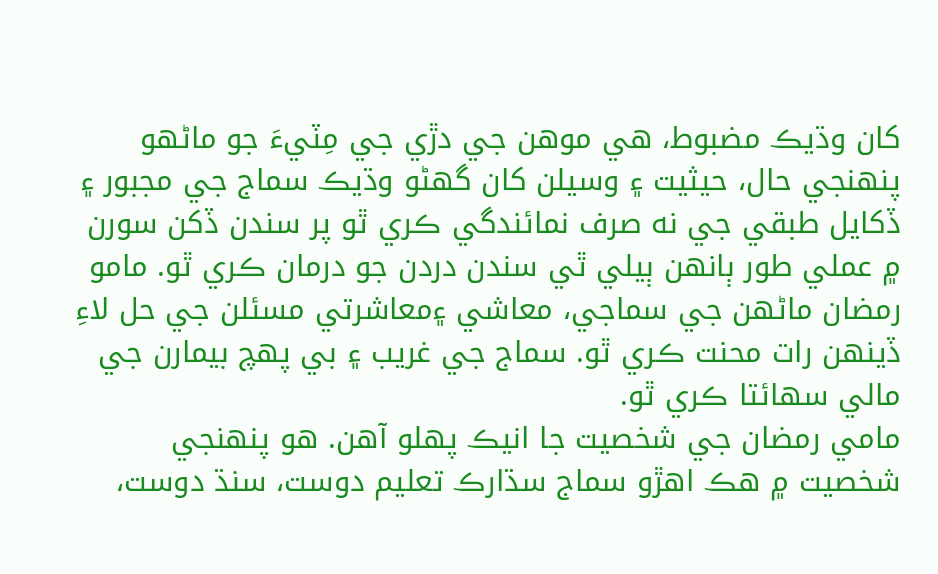کان وڌيڪ مضبوط، هي موهن جي دڙي جي مِٽيءَ جو ماڻهو پنھنجي حال، حيثيت ۽ وسيلن کان گهڻو وڌيڪ سماج جي مجبور ۽ ڏکايل طبقي جي نه صرف نمائندگي ڪري ٿو پر سندن ڏکن سورن ۾ عملي طور ٻانھن ٻيلي ٿي سندن دردن جو درمان ڪري ٿو. مامو رمضان ماڻهن جي سماجي، معاشي ۽معاشرتي مسئلن جي حل لاءِ ڏينھن رات محنت ڪري ٿو. سماج جي غريب ۽ بي پھچ بيمارن جي مالي سھائتا ڪري ٿو.
مامي رمضان جي شخصيت جا انيڪ پھلو آهن. هو پنھنجي شخصيت ۾ هڪ اهڙو سماج سڌارڪ تعليم دوست، سنڌ دوست،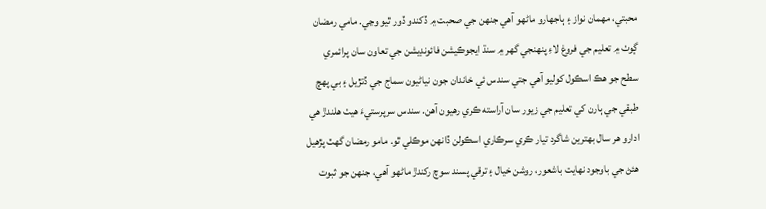محبتي، مھمان نواز ۽ ٻاجهارو ماڻهو آهي جنھن جي صحبت ۾ ڏکندو ڏور ٿيو وڃي. مامي رمضان ڳوٺ ۾ تعليم جي فروغ لاءِ پنھنجي گهر ۾ سنڌ ايجوڪيشن فائونڊيشن جي تعاون سان پرائمري سطح جو هڪ اسڪول کوليو آهي جتي سندس ئي خاندان جون نياڻيون سماج جي ڏتڙيل ۽ بي پھچ طبقي جي ٻارن کي تعليم جي زيور سان آراسته ڪري رهيون آهن. سندس سرپرستيءَ هيٺ هلندڙ هي ادارو هر سال بھترين شاگرد تيار ڪري سرڪاري اسڪولن ڏانھن موڪلي ٿو. مامو رمضان گهٽ پڙهيل هئڻ جي باوجود نھايت باشعور، روشن خيال ۽ ترقي پسند سوچ رکندڙ ماڻهو آهي، جنھن جو ثبوت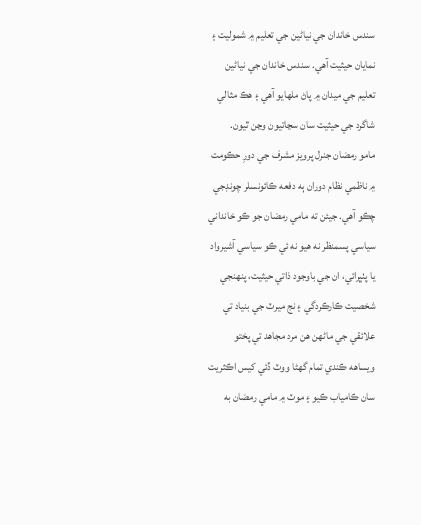سندس خاندان جي نياڻين جي تعليم ۾ شموليت ۽ نمايان حيثيت آهي. سندس خاندان جي نياڻين تعليم جي ميدان ۾ پاڻ ملھايو آهي ۽ هڪ مثالي شاگرد جي حيثيت سان سڃاتيون وڃن ٿيون.
مامو رمضان جنرل پرويز مشرف جي دورِ حڪومت ۾ ناظمي نظام دوران ٻه دفعه ڪائونسلر چونڊجي چڪو آهي. جيئن ته مامي رمضان جو ڪو خانداني سياسي پسمنظر نه هيو نه ئي ڪو سياسي آشيرواد يا پٺڀرائي، ان جي باوجود ذاتي حيثيت، پنھنجي شخصيت ڪارڪردگي ۽ نج ميرٽ جي بنياد تي علائقي جي ماڻهن هن مرد مجاهد تي پختو ويساهه ڪندي تمام گهڻا ووٽ ڏئي کيس اڪثريت سان ڪامياب ڪيو ۽ موٽ ۾ مامي رمضان به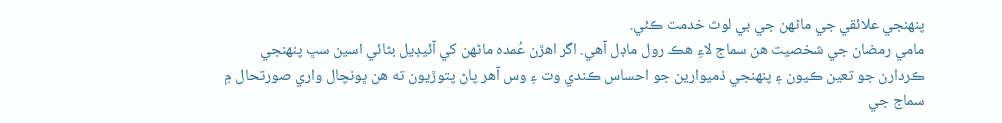پنھنجي علائقي جي ماڻهن جي بي لوث خدمت ڪئي.
مامي رمضان جي شخصيت هن سماج لاءِ هڪ رول ماڊل آهي. اگر اهڙن عُمده ماڻهن کي آئيڊيل بڻائي اسين سڀ پنھنجي ڪردارن جو تعين ڪيون ۽ پنھنجي ذميوارين جو احساس ڪندي وت ۽ وس آهر پاڻ پتوڙيون ته هن ڀونچال واري صورتحال ۾ سماج جي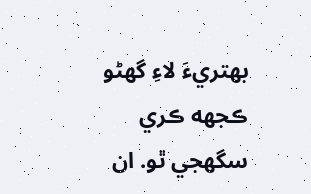بھتريءَ لاءِ گهڻو ڪجهه ڪري سگهجي ٿو. ان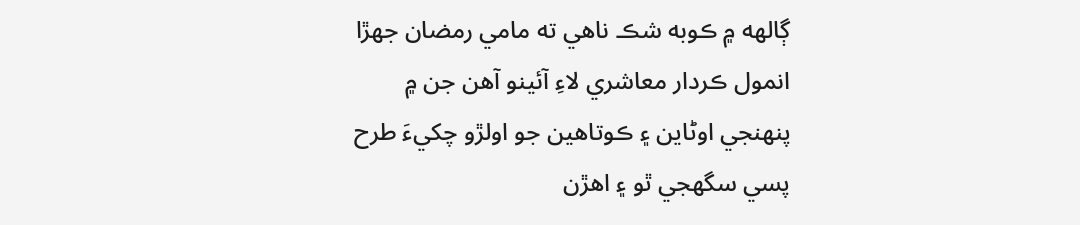ڳالهه ۾ ڪوبه شڪ ناهي ته مامي رمضان جھڙا انمول ڪردار معاشري لاءِ آئينو آهن جن ۾ پنھنجي اوڻاين ۽ ڪوتاهين جو اولڙو چکيءَ طرح پسي سگهجي ٿو ۽ اهڙن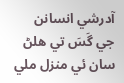آدرشي انسانن جي گَسَ تي هلڻ سان ئي منزل ملي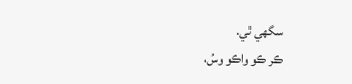سگهي ٿي.
ڪر ڪو واڪو وسُ،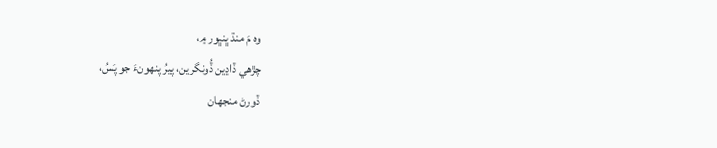وه مَ منڌ ڀنڀور ۾،
چڙهي ڏاڍين ڏُونگرين، پيرُ پنھونءَ جو پَسُ،
ڏورڻ منجهان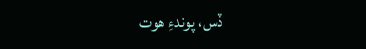ڏس، پوندءِ هوت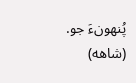پُنھونءَ جو. (شاهه)